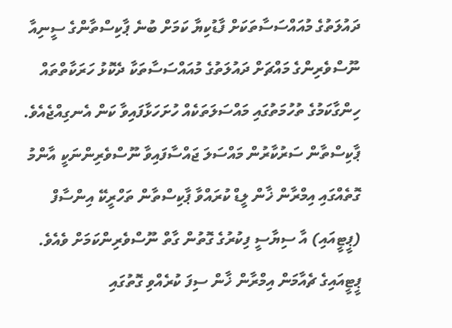ދައުލަތުގެ މުއައްސަސާތަކަށް ފާޑުކިޔާ ކަމަށް ބުނެ ޕާކިސްތާންގެ ސީނިއާ ނޫސްވެރިންގެ މައްޗަށް ދައުލަތުގެ މުއައްސަސާތަކާ ދެކޮޅު ހަރަކާތްތައް ހިންގާކަމުގެ ތުހުމަތުގައި މައްސަލަތަކެއް ހުށަހަޅާފައިވާ ކަން އެނގިއްޖެއެވެ. ޕާކިސްތާން ސަރުކާރުން މައްސަލަ ޖައްސާފައިވާ ނޫސްވެރިންނަކީ އާންމު ގޮތެއްގައި އިމްރާން ޚާން ލީޑް ކުރައްވާ ޕާކިސްތާން ތަހްރީކޭ އިންސާފް (ޕީޓީއައި) އާ ސިޔާސީ ފިކުރުގެ ގޮތުން ގާތް ނޫސްވެރިންކަމަށް ވެއެވެ.
ޕީޓީއައިގެ ޗެއާމަން އިމްރާން ޚާން ސިފަ ކުރެއްވި ގޮތުގައި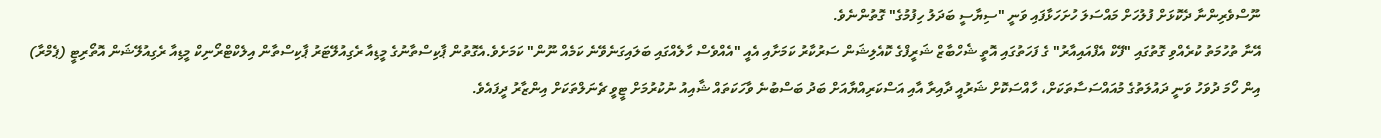ނޫސްވެރިންނާ ދެކޮޅަށް ފުލުހަށް މައްސަލަ ހުށަހަޅާފައި ވަނީ "ސިޔާސީ ބަދަލު ހިފުމުގެ" ގޮތުންނެވެ.
އޭނާ ތުހުމަތު ކުރެއްވި ގޮތުގައި "ފޭކް އެފްއައިއާރު" ގެ ފަހަތުގައި އޮތީ ޝެހްބާޒް ޝަރީފްގެ ކޮއެލިޝަން ސަރުކާރު ކަމަށާއި އެއީ "އެއްވެސް ހާލެއްގައި ބަލައިގަނެވޭނެ ކަމެއް ނޫން" ކަމަށެވެ.އެގޮތުން ޕާކިސްތާނުގެ މީޑިއާ ރެގިއުލޭޓަރު ޕާކިސްތާން އިލެކްޓްރޯނިކް މީޑިއާ ރެގިއުލޭޝަން އޮތޯރިޓީ (ޕެމްރާ) އިން ހޯމަ ދުވަހު ވަނީ ދައުލަތުގެ މުއައްސަސާތަކަށް، ހާއްސަކޮށް ޝަރުއީ ދާއިރާ އާއި އަސްކަރިއްޔާއަށް ބަދު ބަސްބުނެ ވާހަކަތައް ޝާއިއު ނުކުރުމަށް ޓީވީ ޗެނަލްތަކަށް އިންޒާރު ދީފައެވެ.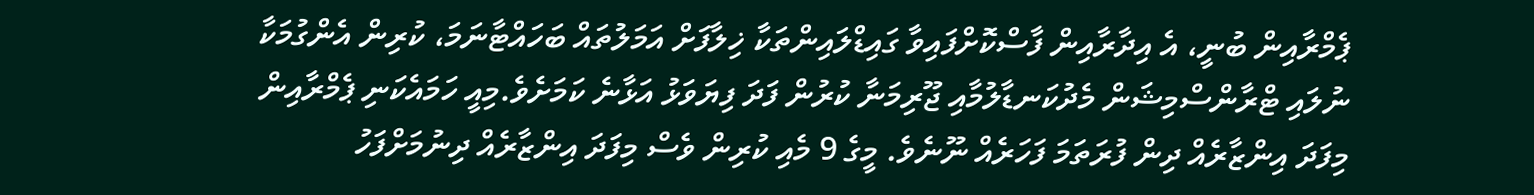ޕެމްރާއިން ބުނީ، އެ އިދާރާއިން ފާސްކޮށްފައިވާ ގައިޑްލައިންތަކާ ޚިލާފަށް އަމަލުތައް ބަހައްޓާނަމަ، ކުރިން އެންގުމަކާ ނުލައި ޓްރާންސްމިޝަން މެދުކަނޑާލުމާއި ޖޫރިމަނާ ކުރުން ފަދަ ފިޔަވަޅު އަޅާނެ ކަމަށެވެ.މިއީ ހަމައެކަނި ޕެމްރާއިން މިފަދަ އިންޒާރެއް ދިން ފުރަތަމަ ފަހަރެއް ނޫނެވެ. މީގެ 9 މެއި ކުރިން ވެސް މިފަދަ އިންޒާރެއް ދިނުމަށްފަހު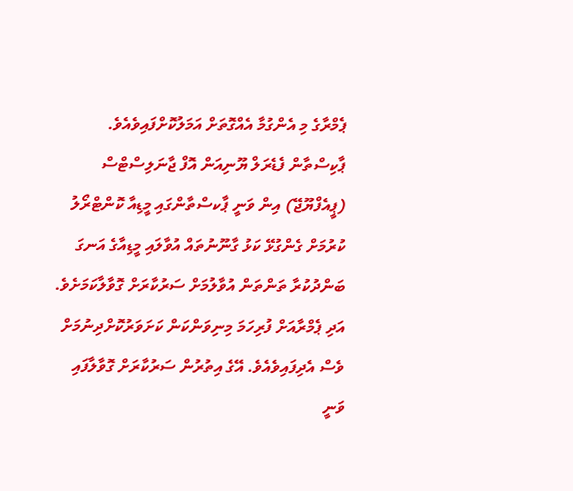ޕެމްރާގެ މި އެންގުމާ އެއްގޮތަށް އަމަލުކޮށްފައިވެއެވެ.
ޕާކިސްތާން ފެޑެރަލް ޔޫނިއަން އޮފް ޖާނަލިސްޓްސް (ޕީއެފްޔޫޖޭ) އިން ވަނީ ޕާކސްތާންގައި މީޑިއާ ކޮންޓްރޯލު ކުރުމަށް ގެންގުޅޭ ކަޅު ގާނޫނުތައް އުވާލައި މީޑިއާގެ އަނގަ ބަންދުކުރާ ތަންތަން އުވާލުމަށް ސަރުކާރަށް ގޮވާލާކަމަށެވެ. އަދި ޕެމްރާއަށް ފުރިހަމަ މިނިވަންކަން ކަށަވަރުކޮށްދިނުމަށް ވެސް އެދިފައިވެއެވެ. އޭގެ އިތުރުން ސަރުކާރަށް ގޮވާލާފައި ވަނީ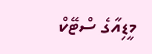މީޑިއާގެ ސްޓޭކް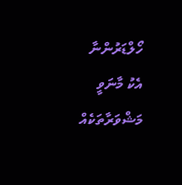ހޯލްޑަރުންނާ އެކު މާނަވީ މަޝްވަރާތަކެއް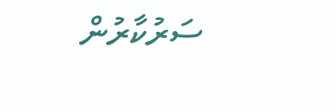ސަރުކާރުން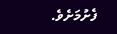ފެށުމަށެވެ.